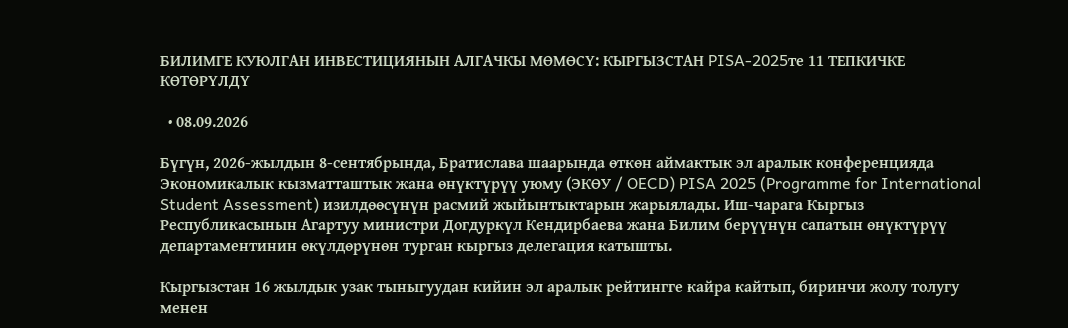БИЛИМГЕ КУЮЛГАН ИНВЕСТИЦИЯНЫН АЛГАЧКЫ МӨМӨСҮ: КЫРГЫЗСТАН PISA-2025те 11 ТЕПКИЧКЕ КӨТӨРҮЛДҮ

  • 08.09.2026

Бүгүн, 2026-жылдын 8-сентябрында, Братислава шаарында өткөн аймактык эл аралык конференцияда Экономикалык кызматташтык жана өнүктүрүү уюму (ЭКӨУ / OECD) PISA 2025 (Programme for International Student Assessment) изилдөөсүнүн расмий жыйынтыктарын жарыялады. Иш-чарага Кыргыз Республикасынын Агартуу министри Догдуркүл Кендирбаева жана Билим берүүнүн сапатын өнүктүрүү департаментинин өкүлдөрүнөн турган кыргыз делегация катышты.

Кыргызстан 16 жылдык узак тыныгуудан кийин эл аралык рейтингге кайра кайтып, биринчи жолу толугу менен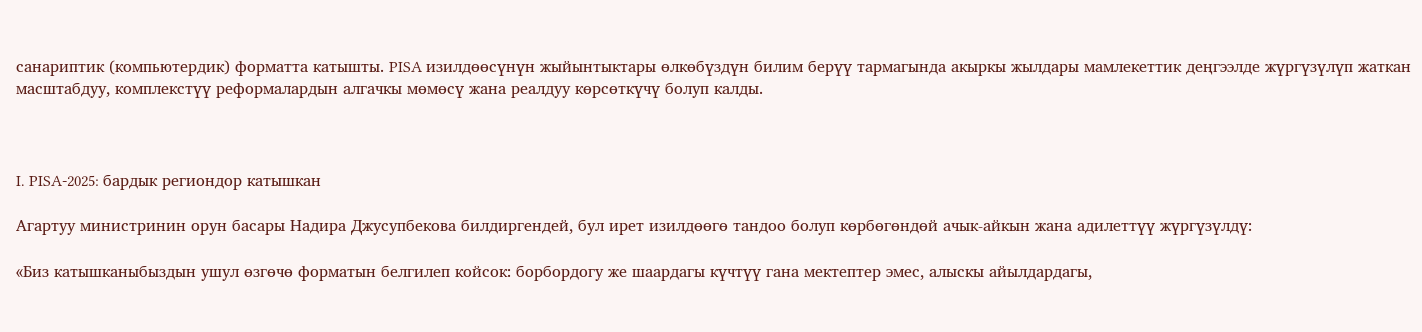санариптик (компьютердик) форматта катышты. PISA изилдөөсүнүн жыйынтыктары өлкөбүздүн билим берүү тармагында акыркы жылдары мамлекеттик деңгээлде жүргүзүлүп жаткан масштабдуу, комплекстүү реформалардын алгачкы мөмөсү жана реалдуу көрсөткүчү болуп калды.



I. PISA-2025: бардык региондор катышкан

Агартуу министринин орун басары Надира Джусупбекова билдиргендей, бул ирет изилдөөгө тандоо болуп көрбөгөндөй ачык-айкын жана адилеттүү жүргүзүлдү:

«Биз катышканыбыздын ушул өзгөчө форматын белгилеп койсок: борбордогу же шаардагы күчтүү гана мектептер эмес, алыскы айылдардагы,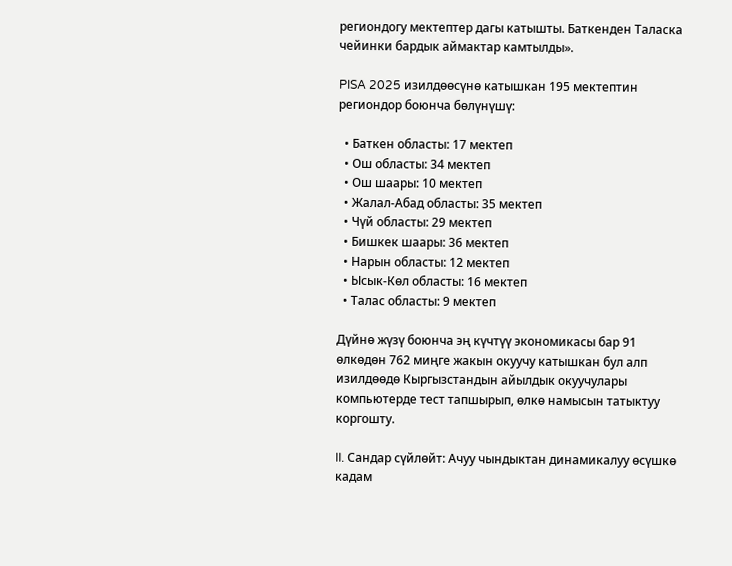региондогу мектептер дагы катышты. Баткенден Таласка чейинки бардык аймактар камтылды».

PISA 2025 изилдөөсүнө катышкан 195 мектептин региондор боюнча бөлүнүшү:

  • Баткен областы: 17 мектеп
  • Ош областы: 34 мектеп
  • Ош шаары: 10 мектеп
  • Жалал-Абад областы: 35 мектеп
  • Чүй областы: 29 мектеп
  • Бишкек шаары: 36 мектеп
  • Нарын областы: 12 мектеп
  • Ысык-Көл областы: 16 мектеп
  • Талас областы: 9 мектеп

Дүйнө жүзү боюнча эң күчтүү экономикасы бар 91 өлкөдөн 762 миңге жакын окуучу катышкан бул алп изилдөөдө Кыргызстандын айылдык окуучулары компьютерде тест тапшырып, өлкө намысын татыктуу коргошту.

II. Сандар сүйлөйт: Ачуу чындыктан динамикалуу өсүшкө кадам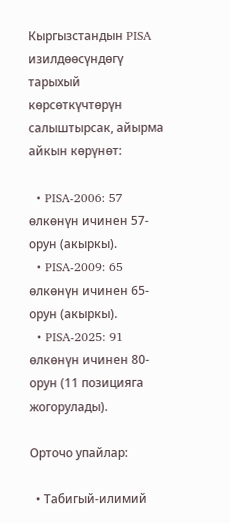Кыргызстандын PISA изилдөөсүндөгү тарыхый көрсөткүчтөрүн салыштырсак, айырма айкын көрүнөт:

  • PISA-2006: 57 өлкөнүн ичинен 57-орун (акыркы).
  • PISA-2009: 65 өлкөнүн ичинен 65-орун (акыркы).
  • PISA-2025: 91 өлкөнүн ичинен 80-орун (11 позицияга жогорулады).

Орточо упайлар:

  • Табигый-илимий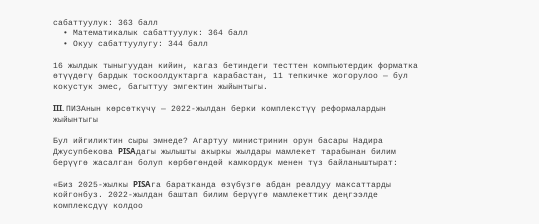сабаттуулук: 363 балл
  • Математикалык сабаттуулук: 364 балл
  • Окуу сабаттуулугу: 344 балл

16 жылдык тыныгуудан кийин, кагаз бетиндеги тесттен компьютердик форматка өтүүдөгү бардык тоскоолдуктарга карабастан, 11 тепкичке жогорулоо — бул кокустук эмес, багыттуу эмгектин жыйынтыгы.

III. ПИЗАнын көрсөткүчү — 2022-жылдан берки комплекстүү реформалардын жыйынтыгы

Бул ийгиликтин сыры эмнеде? Агартуу министринин орун басары Надира Джусупбекова PISAдагы жылышты акыркы жылдары мамлекет тарабынан билим берүүгө жасалган болуп көрбөгөндөй камкордук менен түз байланыштырат:

«Биз 2025-жылкы PISAга баратканда өзүбүзгө абдан реалдуу максаттарды койгонбуз. 2022-жылдан баштап билим берүүгө мамлекеттик деңгээлде комплексдүү колдоо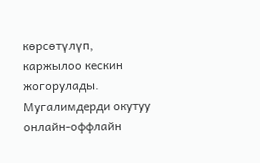көрсөтүлүп, каржылоо кескин жогорулады. Мугалимдерди окутуу онлайн-оффлайн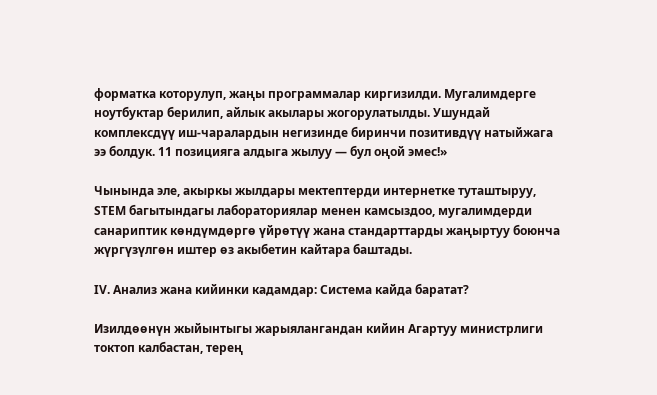форматка которулуп, жаңы программалар киргизилди. Мугалимдерге ноутбуктар берилип, айлык акылары жогорулатылды. Ушундай комплексдүү иш-чаралардын негизинде биринчи позитивдүү натыйжага ээ болдук. 11 позицияга алдыга жылуу — бул оңой эмес!»

Чынында эле, акыркы жылдары мектептерди интернетке туташтыруу, STEM багытындагы лабораториялар менен камсыздоо, мугалимдерди санариптик көндүмдөргө үйрөтүү жана стандарттарды жаңыртуу боюнча жүргүзүлгөн иштер өз акыбетин кайтара баштады.

IV. Анализ жана кийинки кадамдар: Система кайда баратат?

Изилдөөнүн жыйынтыгы жарыялангандан кийин Агартуу министрлиги токтоп калбастан, терең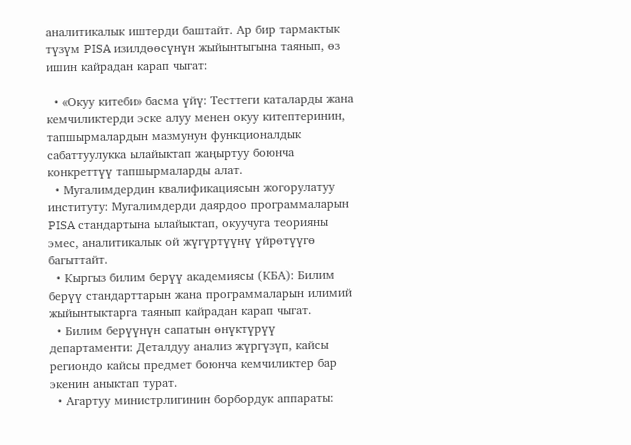аналитикалык иштерди баштайт. Ар бир тармактык түзүм PISA изилдөөсүнүн жыйынтыгына таянып, өз ишин кайрадан карап чыгат:

  • «Окуу китеби» басма үйү: Тесттеги каталарды жана кемчиликтерди эске алуу менен окуу китептеринин, тапшырмалардын мазмунун функционалдык сабаттуулукка ылайыктап жаңыртуу боюнча конкреттүү тапшырмаларды алат.
  • Мугалимдердин квалификациясын жогорулатуу институту: Мугалимдерди даярдоо программаларын PISA стандартына ылайыктап, окуучуга теорияны эмес, аналитикалык ой жүгүртүүнү үйрөтүүгө багыттайт.
  • Кыргыз билим берүү академиясы (КБА): Билим берүү стандарттарын жана программаларын илимий жыйынтыктарга таянып кайрадан карап чыгат.
  • Билим берүүнүн сапатын өнүктүрүү департаменти: Деталдуу анализ жүргүзүп, кайсы региондо кайсы предмет боюнча кемчиликтер бар экенин аныктап турат.
  • Агартуу министрлигинин борбордук аппараты: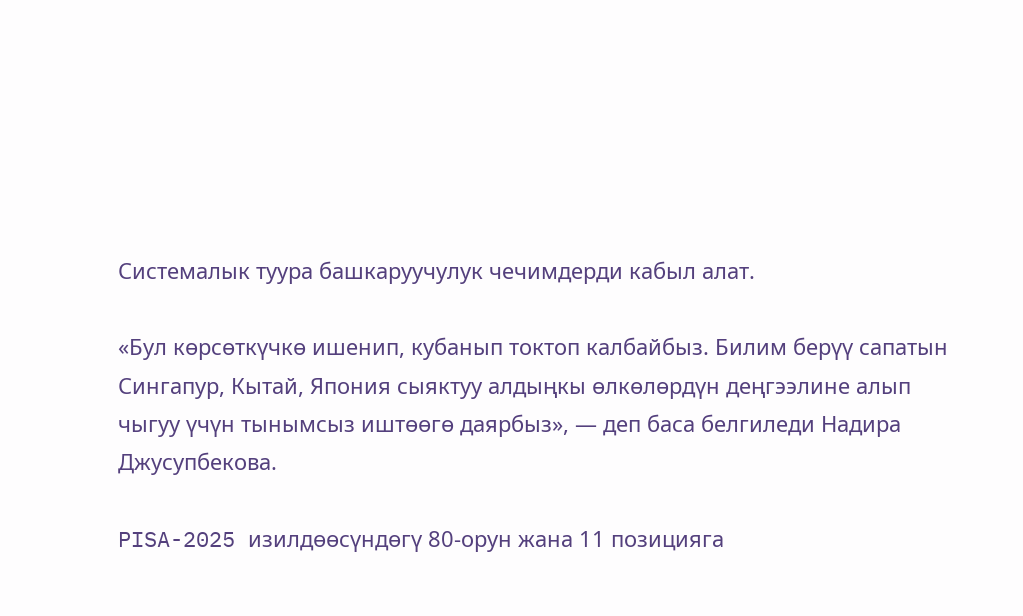Системалык туура башкаруучулук чечимдерди кабыл алат.

«Бул көрсөткүчкө ишенип, кубанып токтоп калбайбыз. Билим берүү сапатын Сингапур, Кытай, Япония сыяктуу алдыңкы өлкөлөрдүн деңгээлине алып чыгуу үчүн тынымсыз иштөөгө даярбыз», — деп баса белгиледи Надира Джусупбекова.

PISA-2025 изилдөөсүндөгү 80-орун жана 11 позицияга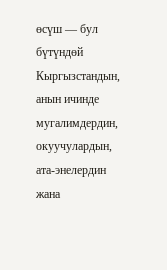өсүш — бул бүтүндөй Кыргызстандын, анын ичинде мугалимдердин, окуучулардын, ата-энелердин жана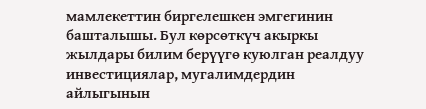мамлекеттин биргелешкен эмгегинин башталышы. Бул көрсөткүч акыркы жылдары билим берүүгө куюлган реалдуу инвестициялар, мугалимдердин айлыгынын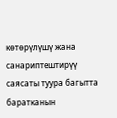көтөрүлүшү жана санариптештирүү саясаты туура багытта баратканын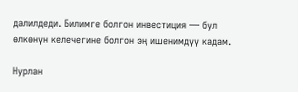далилдеди. Билимге болгон инвестиция — бул өлкөнүн келечегине болгон эң ишенимдүү кадам.

Нурлан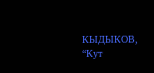КЫДЫКОВ, “Кут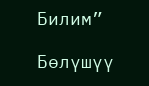Билим”

Бөлүшүү